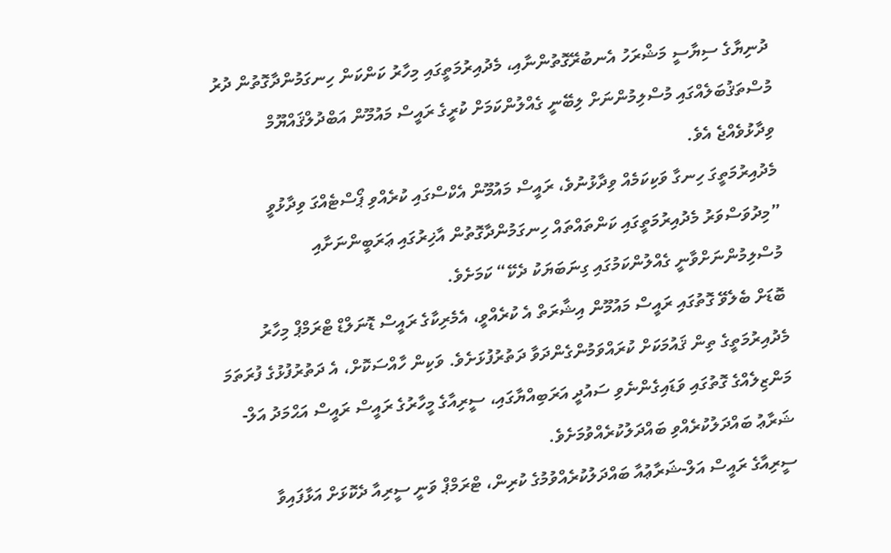ދުނިޔާގެ ސިޔާސީ މަޝްރަހު އެނބުރޭގޮތުންނާއި، މެދުއިރުމަތީގައި މިހާރު ކަންކަން ހިނގަމުންދާގޮތުން ދުރު މުސްތަޤުބަލެއްގައި މުސްލިމުންނަށް ލިބޭނީ ގެއްލުންކަމަށް ކުރީގެ ރައީސް މައުމޫން އަބްދުލްޤައްޔޫމް ވިދާޅުވެއްޖެ އެވެ.
މެދުއިރުމަތީގަ ހިނގާ ވަކިކަމެއް ވިދާޅުނުވެ، ރައީސް މައުމޫން އެކްސްގައި ކުރެއްވި ޕޯސްޓެއްގަ ވިދާޅުވީ ”މިދުވަސްވަރު މެދުއިރުމަތީގައި ކަންތައްތައް ހިނގަމުންދާގޮތުން އާޚިރުގައި ޢަރަބީންނަށާއި މުސްލިމުންނަށްވާނީ ގެއްލުންކަމުގައި ގިނަބަޔަކު ދެކޭ“ ކަމަށެވެ.
ބޮޑަށް ބެލެވޭ ގޮތުގައި ރައީސް މައުމޫން އިޝާރަތް އެ ކުރެއްވީ، އެމެރިކާގެ ރައީސް ޑޮނަލްޑް ޓްރަމްޕް މިހާރު މެދުއިރުމަތީގެ ތިން ޤައުމަކަށް ކުރައްވަމުންގެންދަވާ ދަތުރުފުޅަށެވެ. ވަކިން ހާއްސަކޮށް، އެ ދަތުރުފުޅުގެ ފުރަތަމަ މަންޒިލެއްގެ ގޮތުގައި ވަޑައިގެންނެވި ސައުދީ އަރަބިއްޔާގައި، ސީރިއާގެ މީހާރުގެ ރައީސް ރައީސް އަޙްމަދު އަލް-ޝަރާޢު ބައްދަލުކުރެއްވި ބައްދަލުކުރެއްވުމަށެވެ.
ސީރިއާގެ ރައީސް އަލް-ޝަރާޢުއާ ބައްދަލުކުރެއްވުމުގެ ކުރިން، ޓްރަމްޕް ވަނީ ސީރިއާ ދެކޮޅަށް އަޅާފައިވާ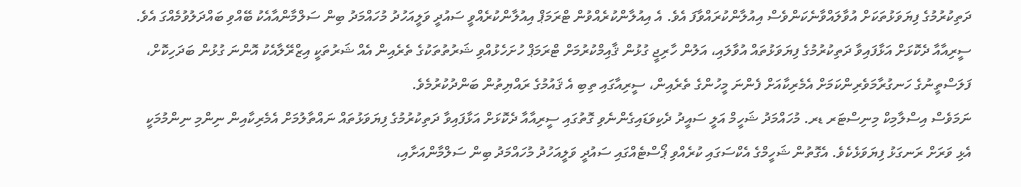ދަތިކުރުމުގެ ފިޔަވަޅުތަކަށް އުވާލައްވާނެކަންވެސް އިއުލާންކުރައްވާފަ އެވެ. އެ އިއުލާންކުރެއްވުން ޓްރަމަޕް އިއުލާންކުރެއްވީ ސައުދީ ވަލީއަހުދު މުހައްމަދު ބިން ސަލްމާންއާއެކު ބޭއްވި ބައްދަލުވުމެއްގަ އެވެ.
ސީރިއާއާ ދެކޮޅަށް އަޅާފައިވާ ދަތިކުރުމުގެ ފިޔަވަޅުތައް އުވާލައި، އަލުން ހާރިޖީ ގުޅުން ޤާއިމްކުރުމަށް ޓްރަމަޕް ހުށަހެޅުއްވި ޝަރުތުތަކުގެ ތެރެއިން އެއް ޝަރުތަކީ އިޒްރޭލާއެކު އޮންނަ ގުޅުން ބަދަހިކޮށް، ފަލަސްތީނުގެ ހަނގުރާމަވެރިންކަމަށް އެމެރިކާއަށް ފެންނަ މީހުންގެ ތެރެއިން، ސީރިއާގައި ތިބި އެ ޤައުމުގެ ރައްޔިތުން ބަންދުކުރުމެވެ.
ނަމަވެސް އިސްލާމިކް މިނިސްޓަރ ޑރ. މުހައްމަދު ޝަހީމް އަލީ ސައީދު ދެކިވަޑައިގެންނެވި ގޮތުގައި ސީރިއާއާ ދެކޮޅަށް އަޅާފައިވާ ދަތިކުރުމުގެ ފިޔަވަޅުތައް ނައްތާލުމަށް އެމެރިކާއިން ނިންމި ނިންމުމަކީ އެޅި ވަރަށް ރަނގަޅު ފިޔަވަޅެކެވެ. އެގޮތުން ޝަހީމްގެ އެކްސަގައި ކުރެއްވި ޕޯސްޓެއްގައި ސައުދީ ވަލީއަހުދު މުހައްމަދު ބިން ސަލްމާންއަށާއި،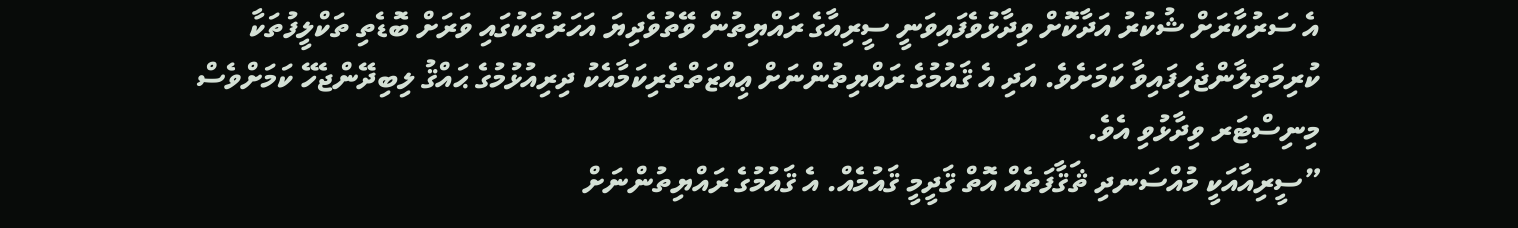އެ ސަރުކާރަށް ޝުކުރު އަދާކޮށް ވިދާޅުވެފައިވަނީ ސީރިއާގެ ރައްޔިތުން ވޭތުވެދިޔަ އަހަރުތަކުގައި ވަރަށް ބޮޑެތި ތަކްލީފުތަކާ ކުރިމަތިލާންޖެހިފައިވާ ކަމަށެވެ. އަދި އެ ޤައުމުގެ ރައްޔިތުންނަށް ޢިއްޒަތްތެރިކަމާއެކު ދިރިއުޅުމުގެ ޙައްޤު ލިބިދޭންޖެހޭ ކަމަށްވެސް މިނިސްޓަރ ވިދާޅުވި އެވެ.
”ސީރިއާއަކީ މުއްސަނދި ޘަޤާފަތެއް އޮތް ޤަދީމީ ޤައުމެއް. އެ ޤައުމުގެ ރައްޔިތުންނަށް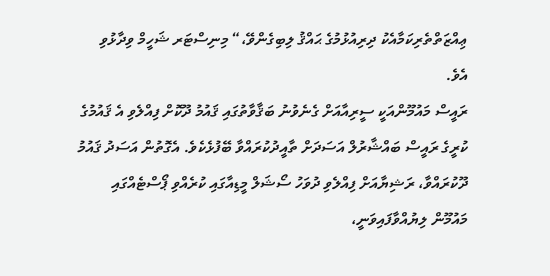ޢިއްޒަތްތެރިކަމާއެކު ދިރިއުޅުމުގެ ޙައްޤު ލިބިގެންވޭ،“ މިނިސްޓަރ ޝަހީމް ވިދާޅުވި އެވެ.
ރައީސް މައުމޫންއަކީ ސީރިއާއަށް ގެނެވުނު ބަޤާވާތުގައި ޤައުމު ދޫކޮށް ފިއްލެވި އެ ޤައުމުގެ ކުރީގެ ރައީސް ބައްޝާރުލް އަސަދަށް ތާއީދުކުރައްވާ ބޭފުޅެކެވެ. އެގޮތުން އަސަދު ޤައުމު ދޫކުރައްވާ، ރަޝިޔާއަށް ފިއްލެވި ދުވަހު ސޯޝަލް މީޑިއާގައި ކުރެއްވި ޕޯސްޓެއްގައި މައުމޫން ލިޔުއްވާފައިވަނީ،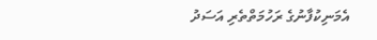އެމަނިކުފާނުގެ ރަހުމަތްތެރި އަސަދު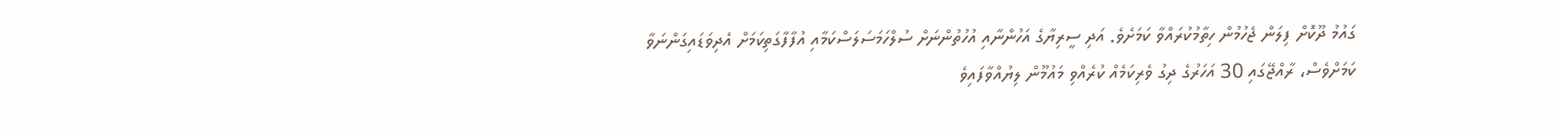ގައުމު ދޫކޮށް ފިލަން ޖެހުމުން ހިތާމުކުރައްވާ ކަމަށެވެ. އަދި ސީރިޔާގެ އަހުންނާއި އުހުތުންނަށް ސުލްހަމަސަލަސްކަމާއި އުފާފާގަތިކަމަށް އެދިވަޑައިގަންނަވާ ކަމަށްވެސް، ރާއްޖޭގައި 30 އަހަރުގެ ދިގު ވެރިކަމެއް ކުރެއްވި މައުމޫން ލިޔުއްވާފައިވެ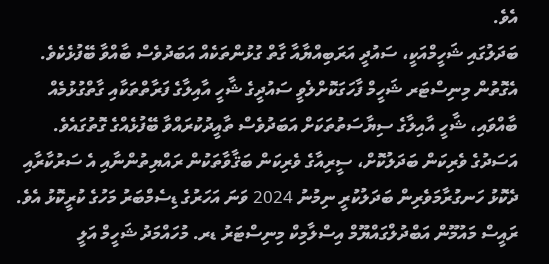އެވެ.
ބަދަލުގައި ޝަހީމްއަކީ، ސައުދީ އަރަބިއްޔާއާ ގާތް ގުޅުންތަކެއް އަބަދުވެސް ބާއްވާ ބޭފުޅެކެވެ. އެގޮތުން މިނިސްޓަރ ޝަހީމް ފާހަގަކޮށްލެވީ ސައުދީގެ ޝާހީ އާއިލާގެ ފަރާތްތަކާއި ގާތްގުޅުމެއް ބާއްވައި، ޝާހީ އާއިލާގެ ސިޔާސަތުތަކަށް އަބަދުވެސް ތާއީދުކުރައްވާ ބޭފުޅެއްގެ ގޮތުގައެވެ.
އަސަދުގެ ވެރިކަން ބަދަލުކޮށް، ސީރިއާގެ ވެރިކަން ބަޤާވާތަކުން ރައްޔިތުންނާއި އެ ސަރުކާރާއި ދެކޮޅު ހަނގުރާމަވެރިން ބަދަލުކުރީ ނިމުނު 2024 ވަނަ އަހަރުގެ ޑިސެމްބަރު މަހުގެ ކުރީކޮޅު އެވެ.
ރައީސް މައުމޫން އަބްދުލްގައްޔޫމް އިސްލާމިކް މިނިސްޓަރު ޑރ. މުހައްމަދު ޝަހީމް އަލީ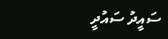ސައީދު ސައުދީ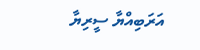އަރަބިއްޔާ ސީރިޔާ